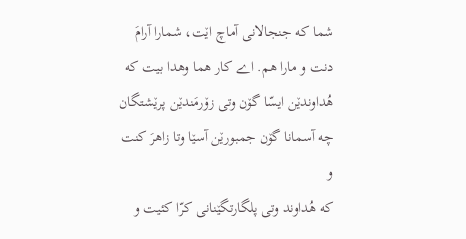شما که جنجالانی آماچ اێت، شمارا آرامَ دنت و مارا هم. اے کار هما وهدا بیت که هُداوندێن ایسّا گۆن وتی زۆرمَندێن پرێشتگان چه آسمانا گۆن جمبورێن آسێا وتا زاهرَ کنت و
که هُداوند وتی پلگارتگێنانی کرّا کئیت و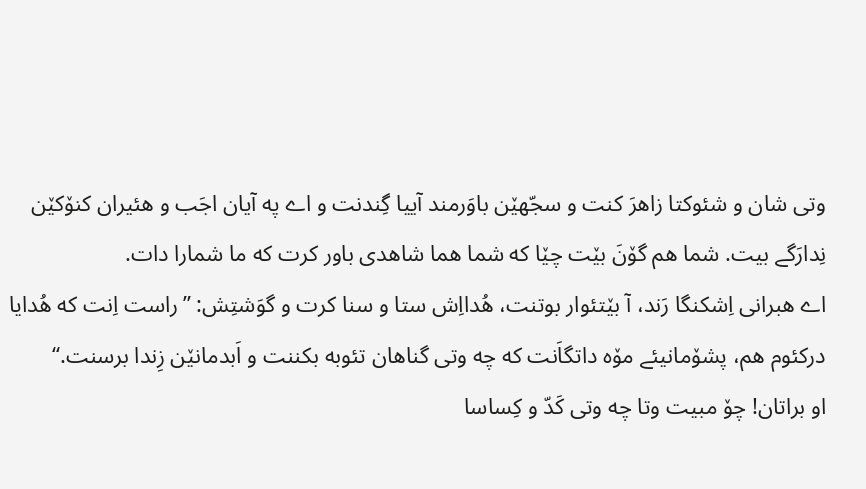وتی شان و شئوکتا زاهرَ کنت و سجّهێن باوَرمند آییا گِندنت و اے په آیان اجَب و هئیران کنۆکێن نِدارَگے بیت. شما هم گۆنَ بێت چێا که شما هما شاهدی باور کرت که ما شمارا دات.
اے هبرانی اِشکنگا رَند، آ بێتئوار بوتنت، هُدااِش ستا و سنا کرت و گوَشتِش: ”راست اِنت که هُدایا درکئوم هم، پشۆمانیئے مۆه داتگاَنت که چه وتی گناهان تئوبه بکننت و اَبدمانێن زِندا برسنت.“
او براتان! چۆ مبیت وتا چه وتی کَدّ و کِساسا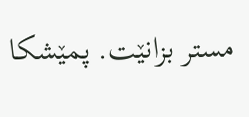مستر بزانێت. پمێشکا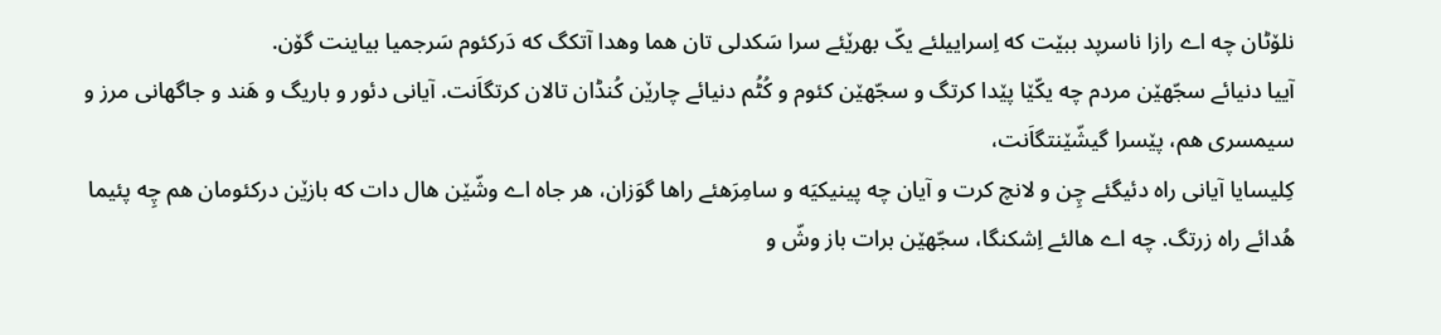نلۆٹان چه اے رازا ناسرپد ببێت که اِسراییلئے یکّ بهرێئے سرا سَکدلی تان هما وهدا آتکگ که دَرکئوم سَرجمیا بیاینت گۆن.
آییا دنیائے سجّهێن مردم چه یکّێا پێدا کرتگ و سجّهێن کئوم و کُٹُم دنیائے چارێن کُنڈان تالان کرتگاَنت. آیانی دئور و باریگ و هَند و جاگهانی مرز و سیمسری هم، پێسرا گیشّێنتگاَنت،
کِلیسایا آیانی راه دئیگئے چِن و لانچ کرت و آیان چه پینیکیَه و سامِرَهئے راها گوَزان، هر جاه اے وشّێن هال دات که بازێن درکئومان هم چِه پئیما هُدائے راه زرتگ. چه اے هالئے اِشکنگا، سجّهێن برات باز وشّ و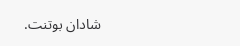شادان بوتنت.